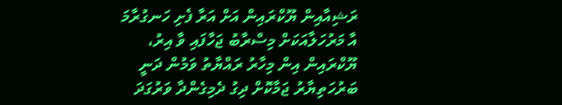ރަޝިއާއިން ޔޫކްރައިން އަށް އަރާ ފެށި ހަނގުރާމަ އާ މަރުހަލާއަކަށް މިސްރާބު ޖަހާފައި ވާ އިރު، ޔޫކްރައިން އިން މިހާރު ރައްޔާތު ވަމުން ދަނީ ބަރުހަތިޔާރު ޖަމާކޮށް ދިގު ދެމިގެންދާ ވަރުގަދަ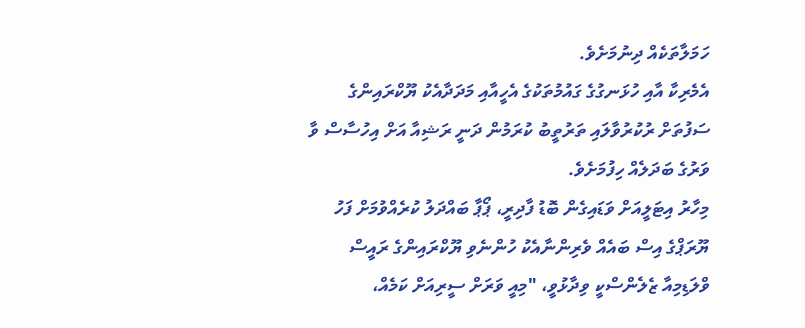ހަމަލާތަކެއް ދިނުމަށެވެ.
އެމެރިކާ އާއި ހުޅަނގުގެ ގައުމުތަކުގެ އެހީއާއި މަދަދާއެކު ޔޫކްރައިންގެ ސަފުތަށް ރުކުރުވާލައި ތަރުތީބު ކުރަމުން ދަނީ ރަޝިއާ އަށް އިހުސާސް ވާ ވަރުގެ ބަދަލެއް ހިފުމަށެވެ.
މިހާރު އިޓަލީއަށް ވަޑައިގެން ބޮޑު ފާދިރީ، ޕޯޕާ ބައްދަލު ކުރެއްވުމަށް ފަހު ޔޫރަޕްގެ އިސް ބައެއް ވެރިންނާއެކު ހުންނެވި ޔޫކްރައިންގެ ރައީސް ވްލަޑިމިއާ ޒެލެންސްކީ ވިދާޅުވީ، "މިއީ ވަރަށް ސީރިއަށް ކަމެއް،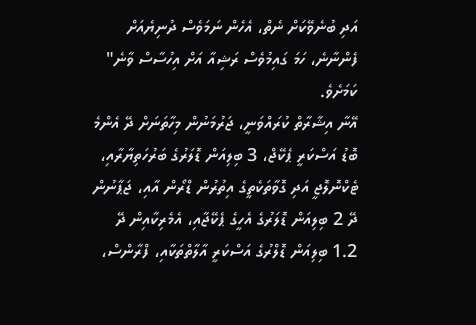އަދި ބުނެވޭކަށް ނެތް، އެހެން ނަމަވެސް ދުނިޔެއަށް ފެންނާނެ، ހަމަ ގައިމުވެސް ރަޝިއާ އަށް އިހުސާސް ވާނެ" ކަމަށެވެ.
އޭނާ އިޝާރާތް ކުރައްވަނީ، ޖަރުމަނުން މިހާތަނަށް ދޭ އެންމެ ބޮޑު އަސްކަރީ ޕެކޭޖް، 3 ބިލިއަން ޑޮލަރުގެ ބަރުހަތިޔާރާއި، ޓެކްނޮލޮޖީ އަދި ގޮވާތަކެތީގެ އިތުރުން ޑްރޯން އާއި، ޖަޕާނުން ދޭ 2 ބިލިއަން ޑޮލަރުގެ އެހީގެ ޕެކޭޖާއި، އެމެރިކާއިން ދޭ 1.2 ބިލިއަން ޑޮލްރުގެ އަސްކަރީ އާލާތްތަކާއި، ފްރާންސް،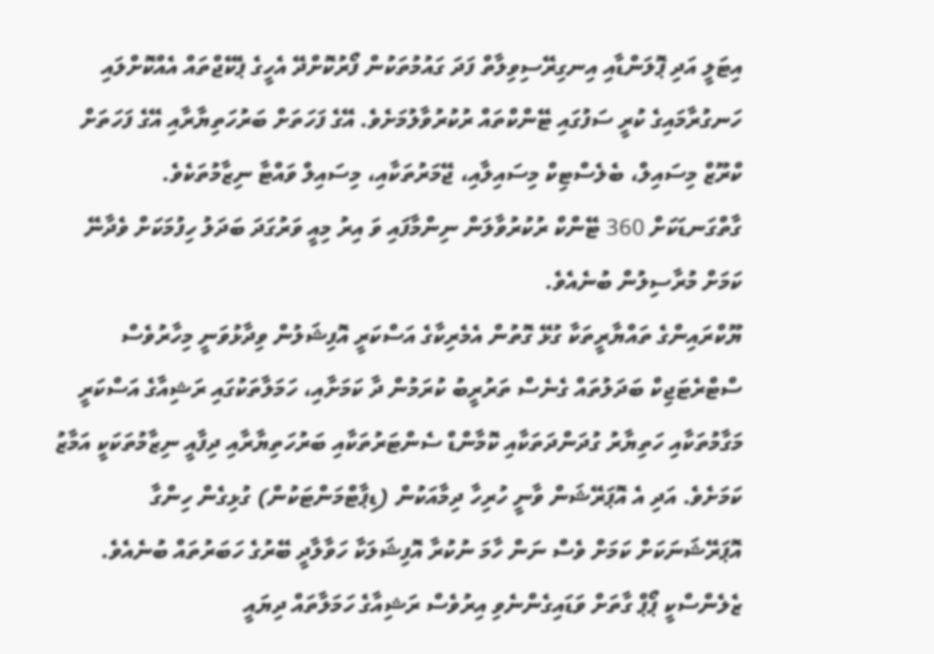އިޓަލީ އަދި ޕޮލަންޑާއި އިނގިރޭސިވިލާތް ފަދަ ގައުމުތަކުން ފޯރުކޮށްދޭ އެހީގެ ޕެކޭޖްތައް އެއްކޮށްލައި ހަނގުރާމައިގެ ކުރީ ސަފުގައި ޓޭންކްތައް ރުކުރުވާލުމަށެވެ. އޭގެ ފަހަތަށް ބަރުހަތިޔާރާއި އޭގެ ފަހަތަށް ކްރޫޒް މިސައިލް، ބެލެސްޓިކް މިސައިލާއި، ޖޭމަރުތަކާއި، މިސައިލް ވައްޓާ ނިޒާމުތަކެވެ.
ގާތްގަނޑަކަށް 360 ޓޭންކް ރުކުރުވާލަން ނިންމާފައި ވަ އިރު މިއީ ވަރުގަދަ ބަދަލު ހިފުމަކަށް ވެދާނޭ ކަމަށް މުރާސިލުން ބުނެއެވެ.
ޔޫކްރައިންގެ ތައްޔާރީތަކާ ގުޅޭ ގޮތުން އެމެރިކާގެ އަސްކަރީ އޮފިޝަލުން ވިދާޅުވަނީ މިހާރުވެސް ސްޓްރެޓަޖިކް ބަދަލުތައް ގެނެސް ތަރުރީބު ކުރަމުން ދާ ކަމަށާއި، ހަމަލާތަކުގައި ރަޝިއާގެ އަސްކަރީ މަގާމުތަކާއި ހަތިޔާރު ގުދަންދަތަކާއި ކޮމާންޑް ސެންޓަރުތަކާއި ބަރުހަތިޔާރާއި ދިފާއީ ނިޒާމުތަކަކީ އަމާޒު ކަމަށެވެ. އަދި އެ އޮޕަރޭޝަން ވާނީ ހުރިހާ ދިމާއަކުން (ޑިޕާޓްމަންޓަކުން) ގުޅިގެން ހިންގާ އޮޕަރޭޝަނަކަށް ކަމަށް ވެސް ނަން ހާމަ ނުކުރާ އޮފިޝަލަކާ ހަވާލާދީ ބޭރުގެ ހަބަރުތައް ބުނެއެވެ.
ޒެލެންސްކީ ޕޯޕް ގާތަށް ވަޑައިގެންނެވި އިރުވެސް ރަޝިއާގެ ހަމަލާތައް ދިޔައީ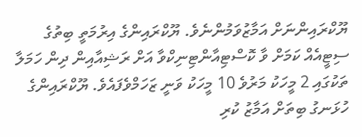ޔޫކްރައިންނަށް އަމާޒުވަމުންނެވެ. ޔޫކްރައިންގެ އިރުމަތީ ބިތުގެ ސިޓީއެއް ކަމަށް ވާ ކޮސްޓިއާންޓިނިކްވާ އަށް ރަޝިއާއިން ދިން ހަމަލާ ތަކުގައި 2 މީހަކު މަރުވެ 10 މީހަކު ވަނީ ޒަހަމްވެފައެވެ. ޔޫކްރައިންގެ ހުޅަނގު ބިތަށް އަމާޒު ކުރި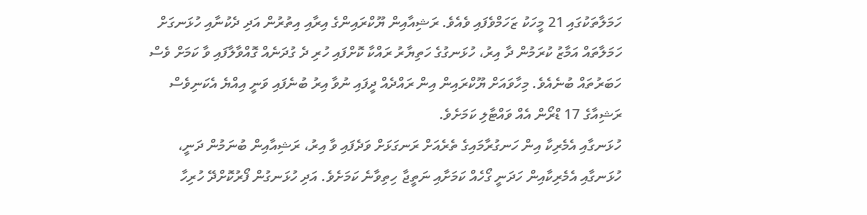ހަމަލާތަކުގައި 21 މީހަކު ޒަހަމްވެފައި ވެއެވެ. ރަޝިއާއިން ޔޫކްރައިންގެ އިރާއި އިތުރުން އަދި ދެކުނާއި ހުޅަނގަށް ހަމަލާތައް އަމާޒު ކުރަމުން ދާ އިރު، ހުޅަނގުގެ ހަތިޔާރު ރައްކާ ކޮށްފައި ހުރި ދެ ގުދަނެއް ގޮއްވާލާފައި ވާ ކަމަށް ވެސް ހަބަރުތައް ބުނެއެވެ. މިހާވައަށް ޔޫކްރައިން އިން ރައްދެއް ދީފައި ނުވާ އިރު ބުނެފައި ވަނީ އިއްޔެ އެކަނިވެސް ރަޝިއާގެ 17 ޑްރޯން އެއް ވައްޓާލި ކަމަށެވެ.
ހުޅަނގާއި އެމެރިކާ އިން ހަނގުރާމައިގެ ތެރެއަށް ރަނގަޅަށް ވަދެފައި ވާ އިރު، ރަޝިއާއިން ބުނަމުން ދަނީ، ހުޅަނގާއި އެމެރިކާއިން ހަދަނީ ގޯހެއް ކަމަށާއި ނަތީޖާ ހިތިވާނެ ކަމަށެވެ. އަދި ހުޅަނގުން ފޯރުކޮށްދޭ ހުރިހާ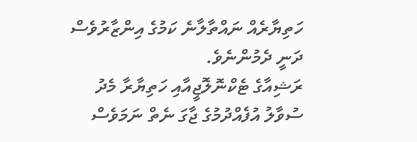ހަތިޔާރެއް ނައްތާލާނެ ކަމުގެ އިންޒާރުވެސް ދަނީ ދެމުންނެވެ.
ރަޝިއާގެ ޓެކްނޮލޮޖީއާއި ހަތިޔާރާ މެދު ސުވާލު އުފެއްދުމުގެ ޖާގަ ނެތް ނަމަވެސް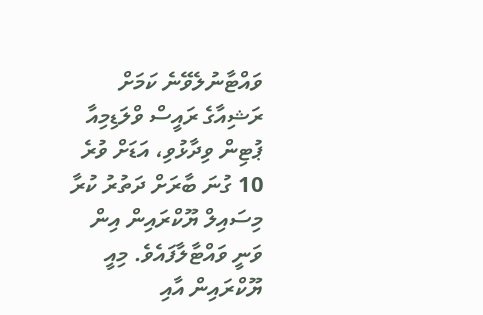ވައްޓާނުލެވޭނެ ކަމަށް ރަޝިއާގެ ރައީސް ވްލަޑިމިއާ ޕުޓިން ވިދާޅުވި، އަޑަށް ވުރެ 10 ގުނަ ބާރަށް ދަތުރު ކުރާ މިސައިލް ޔޫކްރައިން އިން ވަނީ ވައްޓާލާފައެވެ. މިއީ ޔޫކްރައިން އާއި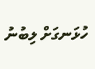ހުޅަނގަށް ލިބުނު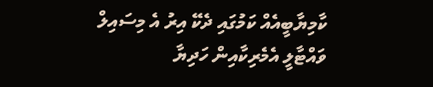ކާމިޔާބީއެއް ކަމުގައި ދެކޭ އިރު އެ މިސައިލް ވައްޓާލީ އެމެރިކާއިން ހަދިޔާ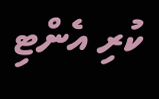ކުރި އެންޓި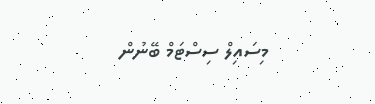މިސައިލް ސިސްޓަމް ބޭނުން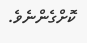ކޮށްގެންނެވެ.